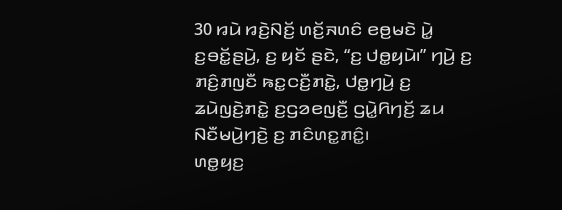30 ꤙꤣꤧ ꤙꤢꤧ꤬ꤡꤢꤩ꤬ ꤛꤢꤩ꤬ꤏꤛꤢꤨ ꤕꤥ꤬ꤗꤢꤧ ꤣꤧ꤭ ꤢ꤬ꤋꤢꤩ꤭ꤔꤣꤧ꤬, ꤢ꤬ ꤟꤢꤩ ꤔꤢꤧ, “ꤢ꤬ ꤓꤥ꤭ꤟꤣꤧ꤯” ꤚꤣꤧ꤬ ꤢ꤬ ꤊꤢꤨ꤬ꤊꤜꤢꤪ ꤒꤢ꤭ꤍꤢꤪ꤬ꤊꤢꤧ꤭, ꤓꤥ꤭ꤚꤣꤧ꤬ ꤢ꤬ ꤘꤣꤧꤜꤢꤧ꤬ꤊꤢꤧ꤭ ꤢ꤬ꤞꤤꤕꤜꤢꤪ꤬ ꤞꤣꤧ꤭ꤖꤚꤢꤩ꤬ ꤘꤣ ꤡꤢꤪꤗꤣꤧ꤬ꤚꤢꤧ꤬ ꤢ꤬ ꤊꤢꤨꤛꤢ꤭ꤊꤢꤨ꤭꤯
ꤛꤥ꤭ꤟꤢ꤬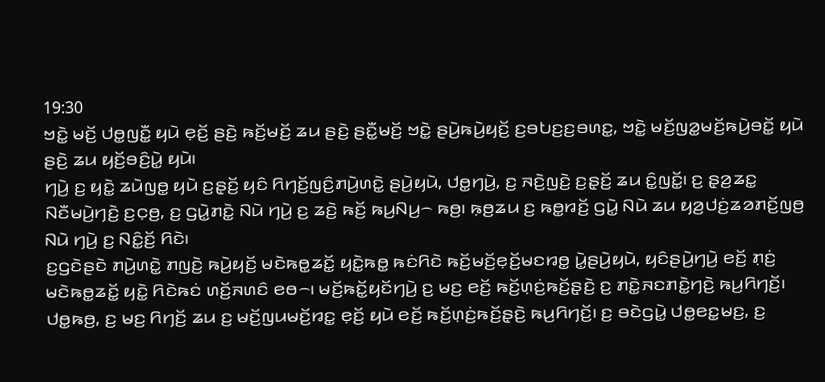19:30
ꤠꤢꤧ꤭ ꤗꤢꤩ꤬ ꤓꤥ꤭ꤜꤢꤪ꤭ ꤟꤣꤧ ꤕ꤫ꤢꤩ꤬ ꤔꤢꤧ꤬ ꤒꤢꤩ꤬ꤗꤢꤩ꤬ ꤘꤣ ꤔꤢꤧ꤬ ꤔꤢꤪ꤭ꤗꤢꤩ꤬ ꤠꤢꤧ꤭ ꤔꤣꤧ꤬ꤒꤣꤧ꤬ꤟꤢꤩ꤬ ꤢ꤬ꤋꤝꤢ꤬ꤢ꤬ꤋꤛꤢ꤭, ꤠꤢꤧ꤭ ꤗꤢꤩ꤬ꤜꤤ꤭ꤗꤢꤩ꤬ꤒꤣꤧ꤬ꤋꤢꤩ꤭ ꤟꤣꤧ ꤔꤢꤧ꤬ ꤘꤣ ꤟꤢꤩ꤬ꤋꤢꤨ꤬ꤣꤧ꤭ ꤟꤣꤧ꤯
ꤚꤣꤧ꤬ ꤢ꤬ ꤟꤢꤧ꤭ ꤘꤣꤧꤜꤥ꤭ ꤟꤣꤧ ꤢ꤬ꤔ꤫ꤢꤩ꤬ ꤟꤢꤨ ꤖꤚꤢꤩ꤬ꤜꤢꤨ꤬ꤊꤣꤧ꤬ꤛꤢꤧ꤭ ꤔꤣꤧ꤬ꤟꤣꤧ, ꤓꤥ꤭ꤚꤣꤧ꤬, ꤢ꤬ ꤏꤢꤧ꤬ꤜꤢꤧ꤬ ꤢ꤬ꤔ꤫ꤢꤩ꤬ ꤘꤣ ꤢꤨ꤭ꤜꤢꤩ꤭꤯ ꤢ꤬ ꤔ꤫ꤤ꤬ꤘꤢ꤭ ꤡꤢꤪꤗꤣꤧ꤬ꤚꤢꤧ꤬ ꤢ꤬ꤍ꤫ꤥ꤬, ꤢ꤬ ꤞꤣꤧ꤭ꤊꤢꤧ꤭ ꤡꤣꤧ ꤚꤣꤧ꤬ ꤢ꤬ ꤘꤢꤧ꤬ ꤒꤢꤩ꤬ ꤒꤣ꤬ꤡꤣ꤬꤮ ꤒꤥ꤬꤯ ꤒ꤫ꤥ꤬ꤘꤣ ꤢ꤬ ꤒꤥ꤭ꤙꤢꤩ꤬ ꤞꤣꤧ꤭ ꤡꤣꤧ ꤘꤣ ꤟꤤ꤬ꤓꤢꤦ꤬ꤘꤤꤊꤢꤩ꤬ꤜꤥ꤬ ꤡꤣꤧ ꤚꤣꤧ꤬ ꤢ꤬ ꤡꤢꤨ꤭ꤢꤩ꤬ ꤖꤢꤧ꤯
ꤢ꤬ꤞꤢꤧꤔꤢꤧ ꤊꤣꤧ꤬ꤛꤢꤧ꤭ ꤊꤜꤢꤧ꤬ ꤒꤣꤧ꤬ꤟꤢꤩ꤬ ꤗꤢꤧꤒꤥ꤭ꤘꤢꤩ꤭ ꤟꤢꤧ꤭ꤒꤥ꤭ ꤒꤢꤦꤖꤢꤧ ꤒꤢꤩ꤬ꤗꤢꤩ꤬ꤕ꤫ꤢꤩ꤬ꤗꤢꤙꤥ꤭ ꤣꤧ꤭ꤔꤣꤧ꤬ꤟꤣꤧ, ꤟꤢꤨꤔꤣꤧ꤬ꤚꤣꤧ꤬ ꤕꤢꤩ꤬ ꤊ꤫ꤢꤦ꤬ ꤗꤢꤧꤒꤥ꤭ꤘꤢꤩ꤭ ꤟꤢꤧ꤭ ꤖꤢꤧꤒꤢꤦ ꤛꤢꤩ꤬ꤏꤛꤢꤨ ꤕꤥ꤮꤯ ꤗꤢꤩ꤬ꤒꤢꤩ꤭ꤟꤢꤩꤚꤣꤧ꤬ ꤢ꤬ ꤗꤢ꤬ ꤕꤢꤩ꤬ ꤒꤢꤩ꤬ꤛ꤫ꤢꤦ꤬ꤒꤢꤩ꤬ꤔ꤫ꤢꤧ꤬ ꤢ꤬ ꤊꤢꤧ꤭ꤏꤢꤊꤢꤧ꤭ꤚꤢꤧ꤬ ꤒꤣ꤬ꤖꤚꤢꤩ꤬꤯ ꤓꤥ꤭ꤒꤥ꤬, ꤢ꤬ ꤗꤢ꤬ ꤖꤚꤢꤩ꤬ ꤘꤣ ꤢ꤬ ꤗꤢꤩ꤬ꤜꤣꤗꤢꤩ꤬ꤙꤢ꤭ ꤕ꤫ꤢꤩ꤬ ꤟꤣꤧ ꤕꤢꤩ꤬ ꤒꤢꤩ꤬ꤛ꤫ꤢꤦ꤬ꤒꤢꤩ꤬ꤔ꤫ꤢꤧ꤬ ꤒꤣ꤬ꤖꤚꤢꤩ꤬꤯ ꤢ꤬ ꤋꤢꤧꤞꤣꤧ꤭ ꤓꤥ꤭ꤕꤢ꤭ꤗꤢ꤬, ꤢ꤬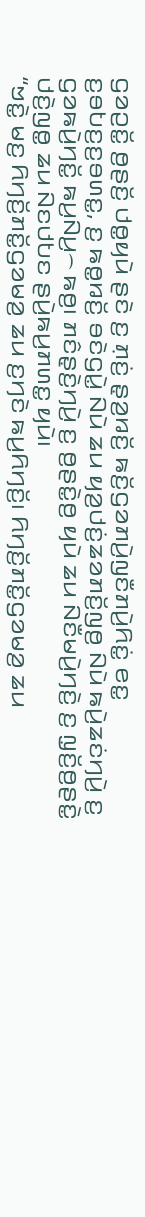ꤞꤤꤑꤢꤩ꤭ ꤥ꤬ꤔꤢꤩ꤬ ꤓꤥ꤭ꤟꤣꤧ ꤔꤢꤧ ꤢ꤬ ꤊ꤫ꤢꤦ꤬ ꤔ꤫ꤤ꤬ꤙꤢꤩ꤬ ꤒꤢꤩ꤬ꤞꤤꤊꤣꤧ꤬ꤜꤢꤪꤊꤣꤧ꤬ꤖꤢꤦ꤭ ꤕꤢ꤭ ꤢ꤬ꤋꤝꤢ꤬ꤢ꤬ꤋꤛꤢ꤭, ꤢ꤬ ꤒꤥ꤭ꤙꤢꤩ꤬ ꤋꤢꤧꤞꤣꤧ꤭ ꤡꤣꤧ ꤘꤣ ꤟꤤ꤬ꤓꤢꤦ꤬ꤘꤤꤊꤢꤩ꤬ꤜꤥ꤬ ꤡꤣꤧ ꤒꤣꤧ꤬ꤘꤢꤦꤚꤣꤧ꤬ ꤢ꤬ ꤞꤤꤒꤣꤧ꤬ꤚꤢꤩ꤭ ꤒꤣ꤬ꤡꤣ꤬꤮ ꤒꤥ꤬꤯ ꤊꤢꤨꤔ꤫ꤢꤧ꤬ꤚꤣꤧ꤬ ꤢ꤬ ꤥ꤬ꤔꤢꤧ꤭ꤥ꤬ ꤟꤣꤧ ꤘꤣ ꤡꤢꤪꤗꤣꤧ꤬ꤚꤢꤧ꤬ ꤢ꤬ ꤜ꤫ꤢꤩ꤬ꤥ꤬ꤔꤢꤧ꤭ ꤓꤢꤧ꤬ꤜꤥ꤭ ꤘꤣ ꤡꤢꤓꤝꤢ ꤔꤣꤧ꤬ꤒꤣ꤬ꤊꤛꤢ꤭ ꤟꤣꤧ꤯
“ꤠꤢꤧ꤭ ꤗꤢ꤬ ꤖꤚꤢꤩ꤬ꤊꤢꤩ꤭ꤞꤤꤗꤤ꤬ ꤘꤣ ꤢ꤬ꤚꤢꤧ ꤒꤣ꤬ꤖꤚꤢꤩ꤬꤯ ꤖꤚꤢꤩ꤬ꤊꤢꤩ꤭ꤞꤤꤗꤤ꤬ ꤘꤣ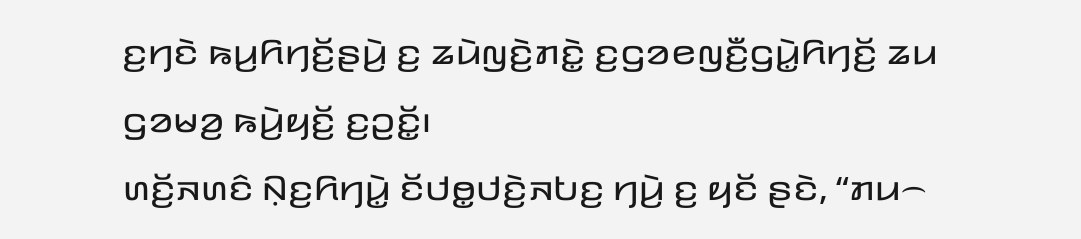ꤢ꤬ꤚꤢꤧ ꤒꤣ꤬ꤖꤚꤢꤩ꤬ꤔꤣꤧ꤬ ꤢ꤬ ꤘꤣꤧꤜꤢꤧ꤬ꤊꤢꤧ꤭ ꤢ꤬ꤞꤤꤕꤜꤢꤪ꤬ꤞꤣꤧ꤭ꤖꤚꤢꤩ꤬ ꤘꤣ ꤞꤤꤗꤤ꤬ ꤒꤣꤧ꤬ꤟꤢꤩ꤬ ꤢ꤬ꤑꤢꤩ꤭꤯
ꤛꤢꤩ꤬ꤏꤛꤢꤨ ꤡ꤫ꤢ꤬ꤖꤚꤣꤧ꤭ ꤢꤩꤓꤥ꤭ꤓꤢꤧ꤬ꤏꤝꤢ꤬ ꤚꤣꤧ꤬ ꤢ꤬ ꤟꤢꤩ ꤔꤢꤧ, “ꤊꤣ꤮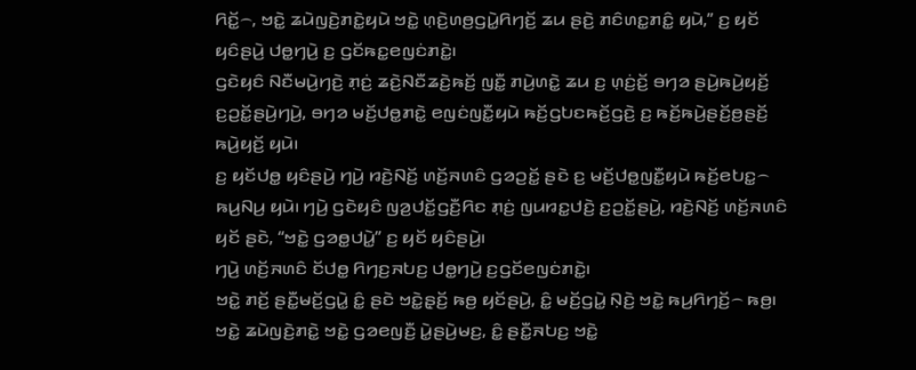ꤖꤢꤩ꤭꤮, ꤠꤢꤧ꤭ ꤘꤣꤧꤜꤢꤧ꤬ꤊꤢꤧ꤭ꤟꤣꤧ ꤠꤢꤧ꤭ ꤛ꤫ꤢꤧ꤬ꤛꤥ꤬ꤞꤣꤧ꤭ꤖꤚꤢꤩ꤬ ꤘꤣ ꤔꤢꤧ꤬ ꤊꤢꤨꤛꤢ꤭ꤊꤢꤨ꤭ ꤟꤣꤧ,” ꤢ꤬ ꤟꤢꤩ ꤟꤢꤨꤔꤣꤧ꤬ ꤓꤥ꤭ꤚꤣꤧ꤬ ꤢ꤬ ꤞꤢꤩꤒꤢ꤭ꤕꤜꤢꤦꤊꤢꤧ꤭꤯
ꤞꤢꤧꤟꤢꤨ ꤡꤢꤪꤗꤣꤧ꤬ꤚꤢꤧ꤬ ꤊ꤫ꤢꤦ꤬ ꤘꤢꤧ꤬ꤡꤢꤪꤘꤢꤧ꤬ꤒꤢꤩ꤬ ꤜꤢꤪ꤭ ꤊꤣꤧ꤬ꤛꤢꤧ꤭ ꤘꤣ ꤢ꤬ ꤛ꤫ꤢꤦ꤬ꤢꤩ꤬ ꤋꤚꤤ ꤔꤣꤧ꤬ꤒꤣꤧ꤬ꤟꤢꤩ꤬ ꤢ꤬ꤑꤢꤩ꤭ꤔꤣꤧ꤬ꤚꤣꤧ꤬, ꤋꤚꤤ ꤗꤢꤩ꤬ꤓꤥ꤭ꤊꤢꤧ꤭ ꤕꤜꤢꤦꤜꤢꤪ꤭ꤟꤣꤧ ꤒꤢꤩ꤬ꤞꤝꤢꤒꤢꤩ꤬ꤞꤢꤧ꤬ ꤢ꤬ ꤒꤢꤩ꤬ꤒꤣꤧ꤬ꤔꤢꤩ꤬ꤥ꤬ꤔꤢꤩ꤬ ꤒꤣꤧ꤬ꤟꤢꤩ꤬ ꤟꤣꤧ꤯
ꤢ꤬ ꤟꤢꤩꤓꤥ꤭ ꤟꤢꤨꤔꤣꤧ꤬ ꤚꤣꤧ꤬ ꤙꤢꤧ꤬ꤡꤢꤩ꤬ ꤛꤢꤩ꤬ꤏꤛꤢꤨ ꤞꤤꤑꤢꤩ꤭ ꤔꤢꤧ ꤢ꤬ ꤗꤢꤩ꤬ꤓꤥ꤭ꤜꤢꤪ꤭ꤟꤣꤧ ꤒꤢꤩ꤬ꤕꤝꤢ꤭꤮ ꤒꤣ꤬ꤡꤣ꤬ ꤟꤣꤧ꤯ ꤚꤣꤧ꤬ ꤞꤢꤧꤟꤢꤨ ꤜꤤ꤬ꤓꤢꤩ꤭ꤞꤢꤪ꤬ꤖꤢ ꤊ꤫ꤢꤦ꤬ ꤜꤣꤙꤢ꤭ꤓꤢꤧ꤬ ꤢ꤬ꤑꤢꤩ꤭ꤔꤣꤧ꤬, ꤙꤢꤧ꤬ꤡꤢꤩ꤬ ꤛꤢꤩ꤬ꤏꤛꤢꤨ ꤟꤢꤩ ꤔꤢꤧ, “ꤠꤢꤧ꤭ ꤞꤤꤥ꤭ꤓꤣꤧ꤭” ꤢ꤬ ꤟꤢꤩ ꤟꤢꤨꤔꤣꤧ꤬꤯
ꤚꤣꤧ꤬ ꤛꤢꤩ꤬ꤏꤛꤢꤨ ꤢꤩꤓꤥ꤭ ꤖꤚꤢ꤬ꤏꤝꤢ꤬ ꤓꤥ꤭ꤚꤣꤧ꤬ ꤢ꤬ꤞꤢꤩꤕꤜꤢꤦꤊꤢꤧ꤭꤯
ꤠꤢꤧ꤭ ꤊꤢꤩ꤬ ꤔꤢꤪ꤭ꤗꤢꤩ꤬ꤞꤣꤧ꤭ ꤢꤨ꤭ ꤔꤢꤧ ꤠꤢꤧ꤭ꤔ꤫ꤢꤩ꤬ ꤒꤥ꤬ ꤟꤢꤩꤔꤣꤧ꤬, ꤢꤨ꤭ ꤗꤢꤩ꤬ꤞꤣꤧ꤭ ꤡ꤫ꤢꤧ꤬ ꤠꤢꤧ꤭ ꤒꤣ꤬ꤖꤚꤢꤩ꤬꤮ ꤒꤥ꤬꤯ ꤠꤢꤧ꤭ ꤘꤣꤧꤜꤢꤧ꤬ꤊꤢꤧ꤭ ꤠꤢꤧ꤭ ꤞꤤꤕꤜꤢꤪ꤬ ꤣꤧ꤭ꤔꤣꤧ꤬ꤗꤢ꤬, ꤢꤨ꤭ ꤔꤢꤪ꤭ꤏꤝꤢ꤬ ꤠꤢꤧ꤭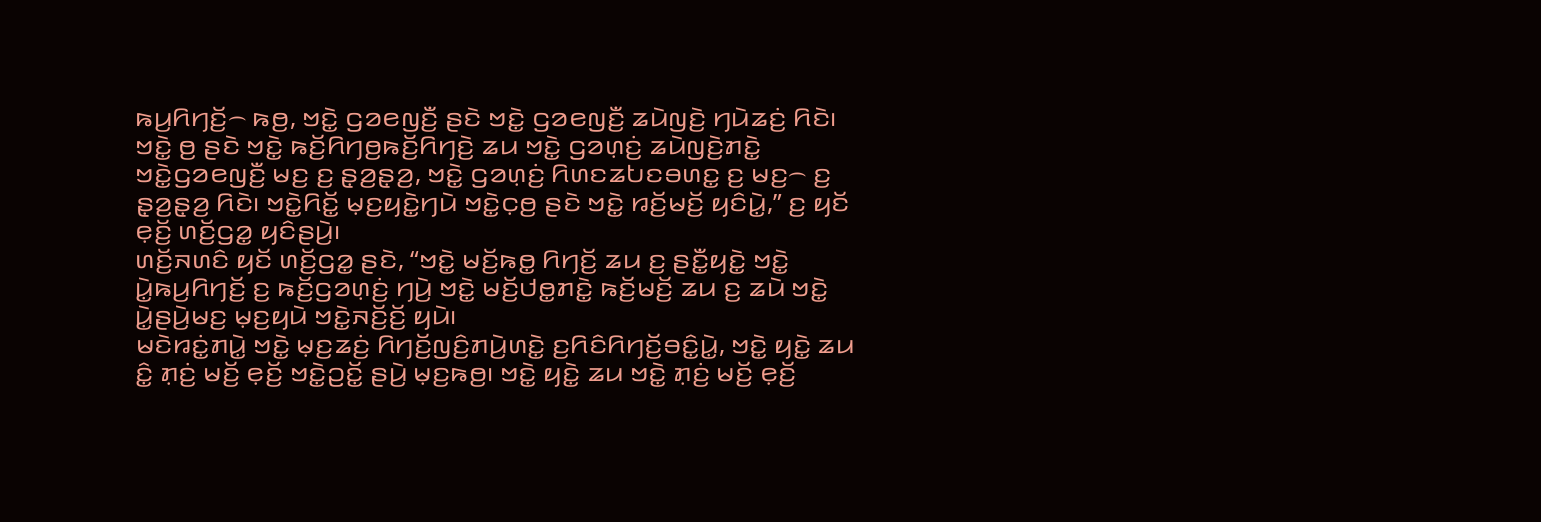ꤒꤣ꤬ꤖꤚꤢꤩ꤬꤮ ꤒꤥ꤬, ꤠꤢꤧ꤭ ꤞꤤꤕꤜꤢꤪ꤬ ꤔꤢꤧ ꤠꤢꤧ꤭ ꤞꤤꤕꤜꤢꤪ꤬ ꤘꤣꤧꤜꤢꤧ꤬ ꤚꤣꤧꤘꤢꤦ꤬ ꤖꤢꤧ꤯ ꤠꤢꤧ꤭ ꤥ꤬ ꤔꤢꤧ ꤠꤢꤧ꤭ ꤒꤢꤩ꤬ꤖꤚꤥ꤬ꤒꤢꤩ꤬ꤖꤚꤢꤧ꤬ ꤘꤣ ꤠꤢꤧ꤭ ꤞꤤꤛ꤫ꤢꤦ꤬ ꤘꤣꤧꤜꤢꤧ꤬ꤊꤢꤧ꤭ ꤠꤢꤧ꤭ꤞꤤꤕꤜꤢꤪ꤬ ꤗꤢ꤬ ꤢ꤬ ꤔ꤫ꤤ꤬ꤔ꤫ꤤ꤬, ꤠꤢꤧ꤭ ꤞꤤꤛ꤫ꤢꤦ꤬ ꤖꤛꤢꤘꤝꤢꤋꤛꤢ꤭ ꤢ꤬ ꤗꤢ꤬꤮ ꤢ꤬ ꤔ꤫ꤤ꤬ꤔ꤫ꤤ꤬ ꤖꤢꤧ꤯ ꤠꤢꤧ꤭ꤖꤢꤩ꤭ ꤗ꤫ꤢ꤬ꤟꤢꤧ꤭ꤚꤣꤧ ꤠꤢꤧ꤭ꤍ꤫ꤥ꤬ ꤔꤢꤧ ꤠꤢꤧ꤭ ꤙꤢꤩ꤬ꤗꤢꤩ꤬ ꤟꤢꤨꤣꤧ꤭,” ꤢ꤬ ꤟꤢꤩ ꤕ꤫ꤢꤩ꤬ ꤛꤢꤩ꤬ꤞꤤ꤭ ꤟꤢꤨꤔꤣꤧ꤬꤯
ꤛꤢꤩ꤬ꤏꤛꤢꤨ ꤟꤢꤩ ꤛꤢꤩ꤬ꤞꤤ꤭ ꤔꤢꤧ, “ꤠꤢꤧ꤭ ꤗꤢꤩ꤬ꤒꤥ꤭ ꤖꤚꤢꤩ꤬ ꤘꤣ ꤢ꤬ ꤔꤢꤪ꤭ꤟꤢꤧ꤭ ꤠꤢꤧ꤭ ꤣꤧ꤭ꤒꤣ꤬ꤖꤚꤢꤩ꤬ ꤢ꤬ ꤒꤢꤩ꤬ꤞꤤꤛ꤫ꤢꤦ꤬ ꤚꤣꤧ꤬ ꤠꤢꤧ꤭ ꤗꤢꤩ꤬ꤓꤥ꤭ꤊꤢꤧ꤭ ꤒꤢꤩ꤬ꤗꤢꤩ꤬ ꤘꤣ ꤢ꤬ ꤘꤣꤧ ꤠꤢꤧ꤭ ꤣꤧ꤭ꤔꤣꤧ꤬ꤗꤢ꤬ ꤗ꤫ꤢ꤬ꤟꤣꤧ ꤠꤢꤧ꤭ꤏꤢꤩ꤬ꤢꤩ꤬ ꤟꤣꤧ꤯
ꤗꤢꤧꤙꤢꤦ꤭ꤊꤣꤧ꤭ ꤠꤢꤧ꤭ ꤗ꤫ꤢ꤬ꤘꤢꤦ꤬ ꤖꤚꤢꤩ꤬ꤜꤢꤨ꤬ꤊꤣꤧ꤬ꤛꤢꤧ꤭ ꤢ꤬ꤖꤢꤨꤖꤚꤢꤩ꤬ꤋꤢꤨ꤭ꤣꤧ꤭, ꤠꤢꤧ꤭ ꤟꤢꤧ꤭ ꤘꤣ ꤢꤨ꤭ ꤊ꤫ꤢꤦ꤬ ꤗꤢꤩ꤬ ꤕ꤫ꤢꤩ꤬ ꤠꤢꤧ꤭ꤑꤢꤩ꤭ ꤔꤣꤧ꤬ ꤗ꤫ꤢ꤬ꤒꤥ꤬꤯ ꤠꤢꤧ꤭ ꤟꤢꤧ꤭ ꤘꤣ ꤠꤢꤧ꤭ ꤊ꤫ꤢꤦ꤬ ꤗꤢꤩ꤬ ꤕ꤫ꤢꤩ꤬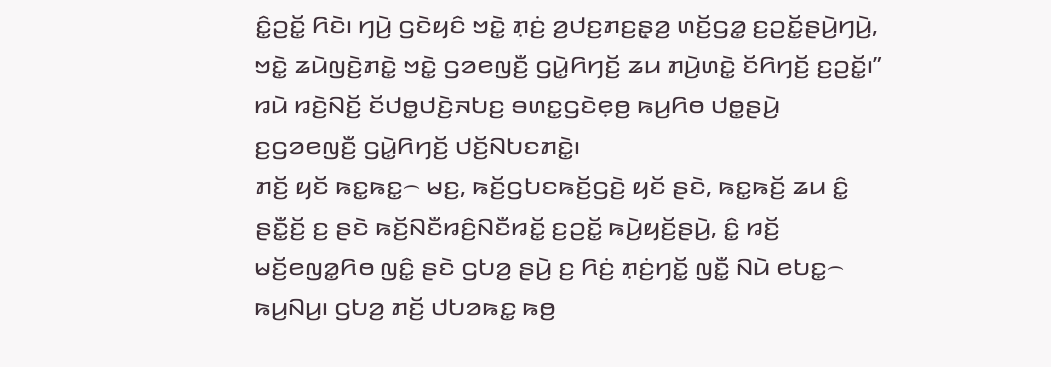ꤢꤨ꤭ꤑꤢꤩ꤭ ꤖꤢꤧ꤯ ꤚꤣꤧ꤬ ꤞꤢꤧꤟꤢꤨ ꤠꤢꤧ꤭ ꤊ꤫ꤢꤦ꤬ ꤤ꤬ꤓꤢ꤬ꤊꤢ꤬ꤔ꤫ꤤ꤬ ꤛꤢꤩ꤬ꤞꤤ꤭ ꤢ꤬ꤑꤢꤩ꤭ꤔꤣꤧ꤬ꤚꤣꤧ꤬, ꤠꤢꤧ꤭ ꤘꤣꤧꤜꤢꤧ꤬ꤊꤢꤧ꤭ ꤠꤢꤧ꤭ ꤞꤤꤕꤜꤢꤪ꤬ ꤞꤣꤧ꤭ꤖꤚꤢꤩ꤬ ꤘꤣ ꤊꤣꤧ꤬ꤛꤢꤧ꤭ ꤢꤩꤖꤚꤢꤩ꤬ ꤢ꤬ꤑꤢꤩ꤭꤯”
ꤙꤣꤧ ꤙꤢꤧ꤬ꤡꤢꤩ꤬ ꤢꤩꤓꤥ꤭ꤓꤢꤧ꤬ꤏꤝꤢ꤬ ꤋꤛꤢ꤭ꤞꤢꤧꤕ꤫ꤥ꤬ ꤒꤣ꤬ꤖꤥ ꤓꤥ꤭ꤔꤣꤧ꤬ ꤢ꤬ꤞꤤꤕꤜꤢꤪ꤬ ꤞꤣꤧ꤭ꤖꤚꤢꤩ꤬ ꤓꤢꤩ꤬ꤡꤝꤢꤊꤢꤧ꤭꤯
ꤊꤢꤩ꤬ ꤟꤢꤩ ꤒꤢ꤭ꤒꤢ꤭꤮ ꤗꤢ꤬, ꤒꤢꤩ꤬ꤞꤝꤢꤒꤢꤩ꤬ꤞꤢꤧ꤬ ꤟꤢꤩ ꤔꤢꤧ, ꤒꤢ꤭ꤒꤢꤩ꤬ ꤘꤣ ꤢꤨ꤭ ꤔꤢꤪ꤭ꤢꤩ꤬ ꤢ꤬ ꤔꤢꤧ ꤒꤢꤩ꤬ꤡꤢꤪꤙꤢꤨ꤬ꤡꤢꤪꤙꤢꤩ꤭ ꤢ꤬ꤑꤢꤩ꤭ ꤒꤣꤧ꤬ꤟꤢꤩ꤬ꤔꤣꤧ꤬, ꤢꤨ꤭ ꤙꤢꤩ꤬ ꤗꤢꤩ꤬ꤕꤜꤤ꤭ꤖꤥ ꤜꤢꤨ꤭ ꤔꤢꤧ ꤞꤝꤤ꤬ ꤔꤣꤧ꤬ ꤢ꤬ ꤖꤢꤦ꤬ ꤊ꤫ꤢꤦ꤬ꤚꤢꤩ꤭ ꤜꤢꤪ꤭ ꤡꤣꤧ ꤕꤝꤢ꤭꤮ ꤒꤣ꤬ꤡꤣ꤬꤯ ꤞꤝꤤ꤬ ꤊꤢꤩ꤬ ꤓꤝꤤꤒꤢ꤭ ꤒꤥ꤬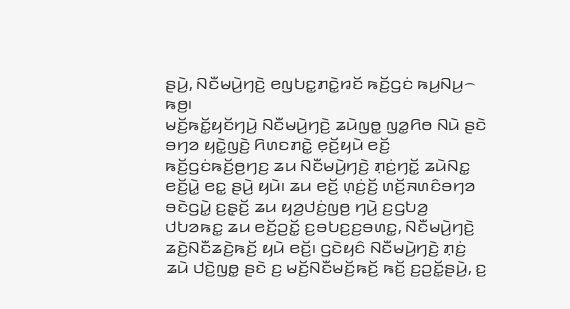ꤔꤣꤧ꤬, ꤡꤢꤪꤗꤣꤧ꤬ꤚꤢꤧ꤬ ꤕꤜꤝꤢ꤭ꤊꤢꤧ꤭ꤙꤢꤩ ꤒꤢꤩ꤬ꤞꤢꤦ ꤒꤣ꤬ꤡꤣ꤬꤮ ꤒꤥ꤬꤯
ꤗꤢꤩ꤬ꤒꤢꤩ꤭ꤟꤢꤩꤚꤣꤧ꤬ ꤡꤢꤪꤗꤣꤧ꤬ꤚꤢꤧ꤬ ꤘꤣꤧꤜꤥ꤭ ꤜꤤ꤭ꤖꤥ ꤡꤣꤧ ꤔꤢꤧ ꤋꤚꤤ ꤟꤢꤧ꤭ꤜꤢꤧ꤬ ꤖꤛꤢꤊꤢꤧ꤭ ꤕ꤫ꤢꤩ꤬ꤟꤣꤧ ꤕꤢꤩ꤬ ꤒꤢꤩ꤬ꤞꤢꤦꤒꤢꤩ꤬ꤥ꤬ꤚꤢ꤬ ꤘꤣ ꤡꤢꤪꤗꤣꤧ꤬ꤚꤢꤧ꤬ ꤊ꤫ꤢꤦ꤬ꤚꤢꤩ꤭ ꤘꤣꤧꤡꤢ꤭ ꤕꤢꤩ꤬ꤣꤧ꤭ ꤕꤢ꤭ ꤔꤣꤧ꤬ ꤟꤣꤧ꤯ ꤘꤣ ꤕꤢꤩ꤬ ꤛ꤫ꤢꤦ꤬ꤢꤩ꤬ ꤛꤢꤩ꤬ꤏꤛꤢꤨꤋꤚꤤ ꤋꤢꤧꤞꤣꤧ꤭ ꤢ꤬ꤔ꤫ꤢꤩ꤬ ꤘꤣ ꤟꤤ꤬ꤓꤢꤦ꤬ꤜꤥ꤬ ꤚꤣꤧ꤬ ꤢ꤬ꤞꤝꤤ꤬ ꤓꤝꤤꤒꤢ꤭ ꤘꤣ ꤕꤢꤩ꤬ꤑꤢꤩ꤭ ꤢ꤬ꤋꤝꤢ꤬ꤢ꤬ꤋꤛꤢ꤭, ꤡꤢꤪꤗꤣꤧ꤬ꤚꤢꤧ꤬ ꤘꤢꤧ꤬ꤡꤢꤪꤘꤢꤧ꤬ꤒꤢꤩ꤬ ꤟꤣꤧ ꤕꤢꤩ꤬꤯ ꤞꤢꤧꤟꤢꤨ ꤡꤢꤪꤗꤣꤧ꤬ꤚꤢꤧ꤬ ꤊ꤫ꤢꤦ꤬ ꤘꤣꤧ ꤓꤢꤧ꤬ꤜꤥ꤭ ꤔꤢꤧ ꤢ꤬ ꤗꤢꤩ꤬ꤡꤢꤪꤗꤢꤩ꤬ꤒꤢꤩ꤬ ꤒꤢꤩ꤬ ꤢ꤬ꤑꤢꤩ꤭ꤔꤣꤧ꤬, ꤢ꤬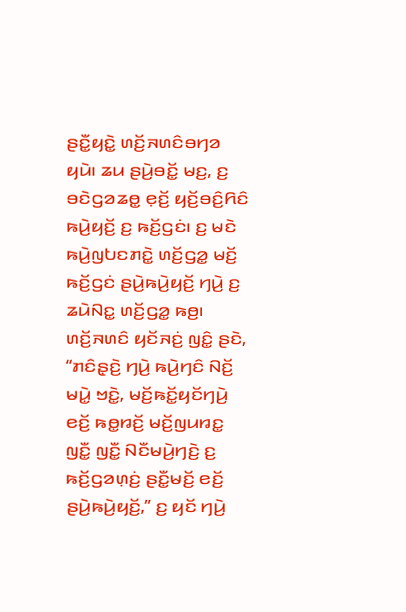ꤔꤢꤪ꤭ꤟꤢꤧ꤭ ꤛꤢꤩ꤬ꤏꤛꤢꤨꤋꤚꤤ ꤟꤣꤧ꤯ ꤘꤣ ꤔꤣꤧ꤬ꤋꤢꤩ꤭ ꤗꤢ꤬, ꤢ꤬ ꤋꤢꤧꤞꤤꤘꤥ꤭ ꤕ꤫ꤢꤩ꤬ ꤟꤢꤩ꤬ꤋꤢꤨ꤬ꤖꤢꤨ ꤒꤣꤧ꤬ꤟꤢꤩ꤬ ꤢ꤬ ꤒꤢꤩ꤬ꤞꤢꤦ꤯ ꤢ꤬ ꤗꤢꤧ ꤒꤣꤧ꤬ꤜꤝꤢꤊꤢꤧ꤭ ꤛꤢꤩ꤬ꤞꤤ꤭ ꤗꤢꤩ꤬ ꤒꤢꤩ꤬ꤞꤢꤦ ꤔꤣꤧ꤬ꤒꤣꤧ꤬ꤟꤢꤩ꤬ ꤚꤣꤧ꤬ ꤢ꤬ ꤘꤣꤧꤡꤢ꤭ ꤛꤢꤩ꤬ꤞꤤ꤭ ꤒꤥ꤬꤯
ꤛꤢꤩ꤬ꤏꤛꤢꤨ ꤟꤢꤩꤏꤢꤦ꤬ ꤜꤢꤨ꤭ ꤔꤢꤧ, “ꤊꤢꤨꤔ꤫ꤢꤧ꤬ ꤚꤣꤧ꤬ ꤒꤣꤧ꤬ꤚꤢꤨ ꤡꤢꤩ꤬ ꤗꤣꤧ꤭ ꤠꤢꤧ꤭, ꤗꤢꤩ꤬ꤒꤢꤩ꤭ꤟꤢꤩꤚꤣꤧ꤬ ꤕꤢꤩ꤬ ꤒꤥ꤭ꤙꤢꤩ꤬ ꤗꤢꤩ꤬ꤜꤣꤙꤢ꤭ ꤜꤢꤪ꤭ ꤜꤢꤪ꤭ ꤡꤢꤪꤗꤣꤧ꤬ꤚꤢꤧ꤬ ꤢ꤬ ꤒꤢꤩ꤬ꤞꤤꤛ꤫ꤢꤦ꤬ ꤔꤢꤪ꤭ꤗꤢꤩ꤬ ꤕꤢꤩ꤬ ꤔꤣꤧ꤬ꤒꤣꤧ꤬ꤟꤢꤩ꤬,” ꤢ꤬ ꤟꤢꤩ ꤚꤣꤧ꤬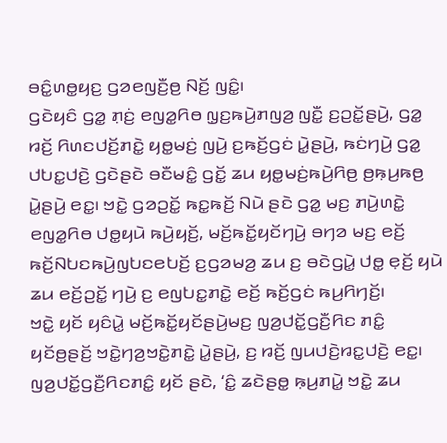ꤋꤢꤨ꤭ꤛꤥ꤭ꤟꤢ꤬ ꤞꤤꤕꤜꤢꤪ꤬ꤥ꤬ ꤡꤢꤩ꤬ ꤜꤢꤨ꤭꤯
ꤞꤢꤧꤟꤢꤨ ꤞꤤ꤭ ꤊ꤫ꤢꤦ꤬ ꤕꤜꤤ꤭ꤖꤥ ꤜ꤫ꤢ꤬ꤒꤣꤧ꤬ꤊꤜꤤ꤬ ꤜꤢꤪ꤭ ꤢ꤬ꤑꤢꤩ꤭ꤔꤣꤧ꤬, ꤞꤤ꤭ ꤙꤢꤩ꤬ ꤖꤛꤢꤓꤢꤩ꤬ꤊꤢꤧ꤭ ꤟꤥ꤭ꤗꤢꤦ꤬ ꤜꤣꤧ꤬ ꤢ꤬ꤒꤢꤩ꤬ꤞꤢꤦ ꤣꤧ꤭ꤔꤣꤧ꤬, ꤒꤢꤦꤚꤣꤧ꤬ ꤞꤤ꤭ ꤓꤝꤢ꤭ꤓꤢꤧ꤬ ꤞꤢꤧꤔꤢꤧ ꤋꤢꤪꤗꤢꤨ꤭ ꤞꤢꤩ꤭ ꤘꤣ ꤟꤥ꤭ꤗꤢꤦ꤬ꤒꤣꤧ꤬ꤖꤥ꤬ ꤥ꤬ꤒ꤫ꤣ꤬ꤒꤥ꤬ ꤣꤧ꤭ꤔꤣꤧ꤬ ꤕꤢ꤭꤯ ꤠꤢꤧ꤭ ꤞꤤꤑꤢꤩ꤭ ꤒꤢ꤭ꤒꤢꤩ꤬ ꤡꤣꤧ ꤔꤢꤧ ꤞꤤ꤭ ꤗꤢ꤬ ꤊꤣꤧ꤬ꤛꤢꤧ꤭ ꤕꤜꤤ꤭ꤖꤥ ꤓꤥ꤭ꤟꤣꤧ ꤒꤣꤧ꤬ꤟꤢꤩ꤬, ꤗꤢꤩ꤬ꤒꤢꤩ꤭ꤟꤢꤩꤚꤣꤧ꤬ ꤋꤚꤤ ꤗꤢ꤬ ꤕꤢꤩ꤬ ꤒꤢꤩ꤬ꤡꤝꤢꤒꤣꤧ꤬ꤜꤝꤢꤕꤝꤢꤩ꤬ ꤢ꤬ꤞꤤꤗꤤ꤬ ꤘꤣ ꤢ꤬ ꤋꤢꤧꤞꤣꤧ꤭ ꤓꤥ꤭ ꤕ꤫ꤢꤩ꤬ ꤟꤣꤧ ꤘꤣ ꤕꤢꤩ꤬ꤑꤢꤩ꤭ ꤚꤣꤧ꤬ ꤢ꤬ ꤕꤜꤝꤢ꤭ꤊꤢꤧ꤭ ꤕꤢꤩ꤬ ꤒꤢꤩ꤬ꤞꤢꤦ ꤒꤣ꤬ꤖꤚꤢꤩ꤬꤯
ꤠꤢꤧ꤭ ꤟꤢꤩ ꤟꤢꤨꤣꤧ꤭ ꤗꤢꤩ꤬ꤒꤢꤩ꤭ꤟꤢꤩꤔꤣꤧ꤬ꤗꤢ꤬ ꤜꤤ꤬ꤓꤢꤩ꤭ꤞꤢꤪ꤬ꤖꤢ ꤊꤢꤨ꤭ ꤟꤢꤩꤥ꤬ꤔꤢꤩ꤬ ꤠꤢꤧ꤭ꤚꤤ꤬ꤠꤢꤧ꤭ꤊꤢꤧ꤭ ꤣꤧ꤭ꤔꤣꤧ꤬, ꤢ꤬ ꤙꤢꤩ꤬ ꤜꤣꤓꤢꤧ꤬ꤙꤢ꤭ꤓꤢꤧ꤬ ꤕꤢ꤭꤯ ꤜꤤ꤬ꤓꤢꤩ꤭ꤞꤢꤪ꤬ꤖꤢꤊꤢꤨ꤭ ꤟꤢꤩ ꤔꤢꤧ, ‘ꤢꤨ꤭ ꤘꤢꤧꤔꤥ꤭ ꤒ꤫ꤣ꤬ꤊꤣꤧ꤭ ꤠꤢꤧ꤭ ꤘꤣ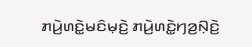ꤊꤣꤧ꤬ꤛꤢꤧ꤭ꤗꤢꤨꤗ꤫ꤢꤧ꤬ ꤊꤣꤧ꤬ꤛꤢꤧ꤭ꤚꤤ꤬ꤡ꤫ꤢꤧ꤬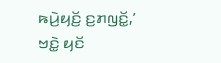ꤒꤣꤧ꤬ꤟꤢꤩ꤬ ꤢ꤬ꤊꤜꤢꤩ꤭,’ ꤠꤢꤧ꤭ ꤟꤢꤩ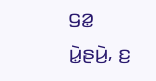ꤞꤤ꤭ ꤣꤧ꤭ꤔꤣꤧ꤬, ꤢ꤬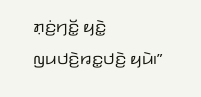ꤊ꤫ꤢꤦ꤬ꤚꤢꤩ꤭ ꤟꤢꤧ꤭ ꤜꤣꤓꤢꤧ꤬ꤙꤢ꤭ꤓꤢꤧ꤬ ꤟꤣꤧ꤯”